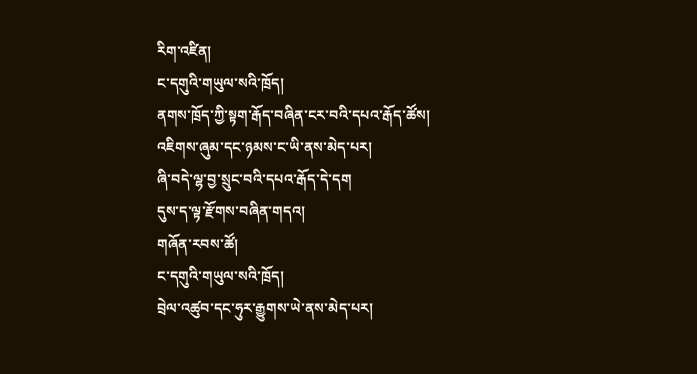རིག་འཛིན།
ང་དགུའི་གཡུལ་སའི་ཁྲོད།
ནགས་ཁྲོད་ཀྱི་སྟག་རྒོད་བཞིན་ངར་བའི་དཔའ་རྒོད་ཚོས།
འཇིགས་ཞུམ་དང་ཉམས་ང་ཡི་ནས་མེད་པར།
ཞི་བདེ་ལྷ་བྱ་སྲུང་བའི་དཔའ་རྒོད་དེ་དག
དུས་ད་ལྟ་རྫོགས་བཞིན་གདའ།
གཞོན་རབས་ཚོ།
ང་དགུའི་གཡུལ་སའི་ཁྲོད།
བྲེལ་འཚུབ་དང་ཧུར་རྒྱུགས་ཡེ་ནས་མེད་པར།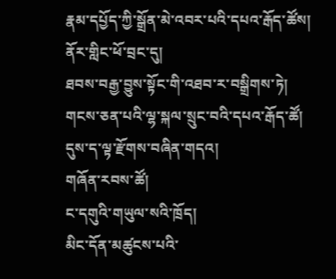རྣམ་དཔྱོད་ཀྱི་སྒྲོན་མེ་འབར་པའི་དཔའ་རྒོད་ཚོས།
ནོར་གླིང་ཕོ་བྲང་དུ།
ཐབས་བརྒྱ་བྱུས་སྟོང་གི་འཐབ་ར་བསྒྲིགས་ཏེ།
གངས་ཅན་པའི་ལྷ་སྐལ་སྲུང་བའི་དཔའ་རྒོད་ཚོ།
དུས་ད་ལྟ་རྫོགས་བཞིན་གདའ།
གཞོན་རབས་ཚོ།
ང་དགུའི་གཡུལ་སའི་ཁྲོད།
མིང་དོན་མཚུངས་པའི་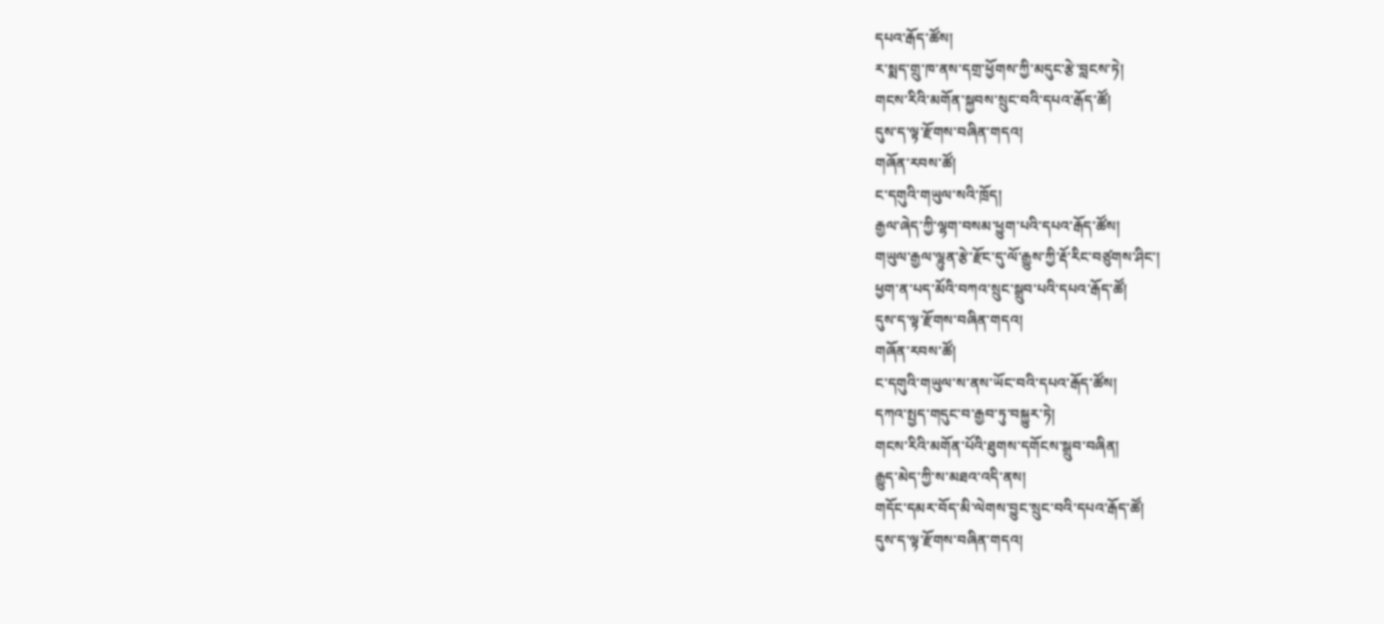དཔའ་རྒོད་ཚོས།
ར་སྨད་གྲུ་ཁ་ནས་དགྲ་ཕྱོགས་ཀྱི་མདུང་རྩེ་བླངས་ཏེ།
གངས་རིའི་མགོན་སྐྱབས་སྲུང་བའི་དཔའ་རྒོད་ཚོ།
དུས་ད་ལྟ་རྫོགས་བཞིན་གདའ།
གཞོན་རབས་ཚོ།
ང་དགུའི་གཡུལ་སའི་ཁྲོད།
རྒྱལ་ཞེད་ཀྱི་ལྷག་བསམ་ཕྱུག་པའི་དཔའ་རྒོད་ཚོས།
གཡུལ་རྒྱལ་ལྷུན་རྩེ་རྫོང་དུ་ལོ་རྒྱུས་ཀྱི་རྡོ་རིང་བཙུགས་ཤིང་།
ཕྱག་ན་པད་མོའི་བཀའ་སྲུང་སྒྲུབ་པའི་དཔའ་རྒོད་ཚོ།
དུས་ད་ལྟ་རྫོགས་བཞིན་གདའ།
གཞོན་རབས་ཚོ།
ང་དགུའི་གཡུལ་ས་ནས་ཡོང་བའི་དཔའ་རྒོད་ཚོས།
དཀའ་སྤྱད་གདུང་བ་རྒྱབ་ཏུ་བསྐྱུར་ཏེ།
གངས་རིའི་མགོན་པོའི་ཐུགས་དགོངས་སྒྲུབ་བཞིན།
རྒྱུད་མེད་ཀྱི་ས་མཐའ་འདི་ནས།
གདོང་དམར་བོད་མི་ལེགས་བྱུང་སྲུང་བའི་དཔའ་རྒོད་ཚོ།
དུས་ད་ལྟ་རྫོགས་བཞིན་གདའ།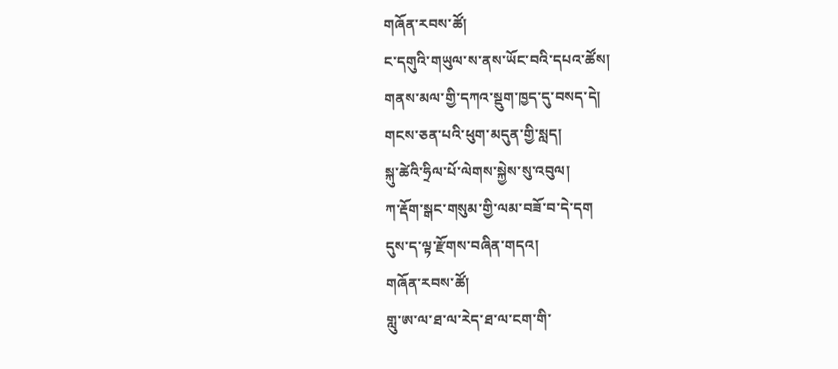གཞོན་རབས་ཚོ།
ང་དགུའི་གཡུལ་ས་ནས་ཡོང་བའི་དཔའ་ཚོས།
གནས་མལ་གྱི་དཀའ་སྡུག་ཁྱད་དུ་བསད་དེ།
གངས་ཅན་པའི་ཕུག་མདུན་གྱི་སླད།
སྐུ་ཚེའི་ཧྲིལ་པོ་ལེགས་སྐྱེས་སུ་འབུལ།
ཀ་རྡོག་སྒང་གསུམ་གྱི་ལམ་བཟོ་བ་དེ་དག
དུས་ད་ལྟ་རྫོགས་བཞིན་གདའ།
གཞོན་རབས་ཚོ།
གླུ་ཨ་ལ་ཐ་ལ་རེད་ཐ་ལ་ངག་གི་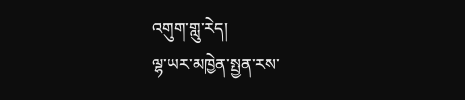འགུག་གླུ་རེད།
ལྷ་ཡར་མཁྱེན་སྤྱན་རས་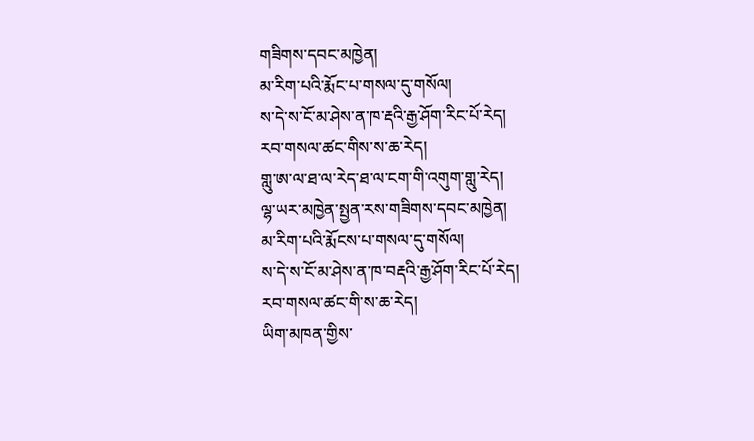གཟིགས་དབང་མཁྱེན།
མ་རིག་པའི་རྨོང་པ་གསལ་དུ་གསོལ།
ས་དེ་ས་ངོ་མ་ཤེས་ན་ཁ་རྡའི་རྒྱ་ཤོག་རིང་པོ་རེད།
རབ་གསལ་ཚང་གིས་ས་ཆ་རེད།
གླུ་ཨ་ལ་ཐ་ལ་རེད་ཐ་ལ་ངག་གི་འགུག་གླུ་རེད།
ལྷ་ཡར་མཁྱེན་སྤྱན་རས་གཟིགས་དབང་མཁྱེན།
མ་རིག་པའི་རྨོངས་པ་གསལ་དུ་གསོལ།
ས་དེ་ས་ངོ་མ་ཤེས་ན་ཁ་བརྡའི་རྒྱ་ཤོག་རིང་པོ་རེད།
རབ་གསལ་ཚང་གི་ས་ཆ་རེད།
ཡིག་མཁན་གྱིས་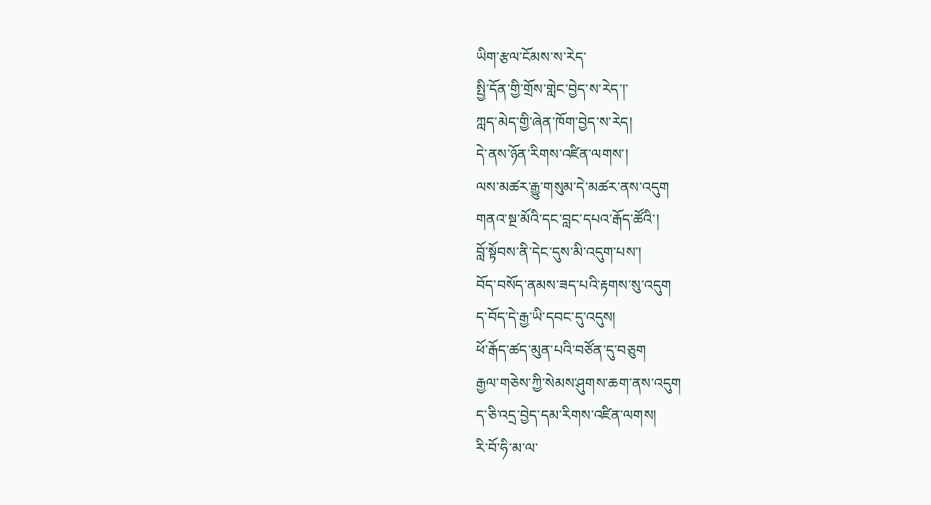ཡིག་རྩལ་ངོམས་ས་རེད་
སྤྱི་དོན་གྱི་གྲོས་གླེང་བྱེད་ས་རེད་།་
ཀླད་མེད་གྱི་ཞེན་ཁོག་བྱེད་ས་རེད།
དེ་ནས་ཉོན་རིགས་འཛིན་ལགས་།
ལས་མཚར་རྒྱུ་གསུམ་དེ་མཚར་ནས་འདུག
གནའ་སྔ་མོའི་དང་བླང་དཔའ་རྒོད་ཚོའི་།
བློ་སྟོབས་ནི་དེང་དུས་མི་འདུག་པས་།
བོད་བསོད་ནམས་ཟད་པའི་རྟགས་སུ་འདུག
ད་བོད་དེ་རྒྱ་ཡི་དབང་དུ་འདུས།
ཕོ་རྒོད་ཚད་མུན་པའི་བཙོན་དུ་བཅུག
རྒྱལ་གཅེས་ཀྱི་སེམས་ཤུགས་ཆག་ནས་འདུག
ད་ཅི་འདྲ་བྱེད་དམ་རིགས་འཛིན་ལགས།
རི་བོ་ཧི་མ་ལ་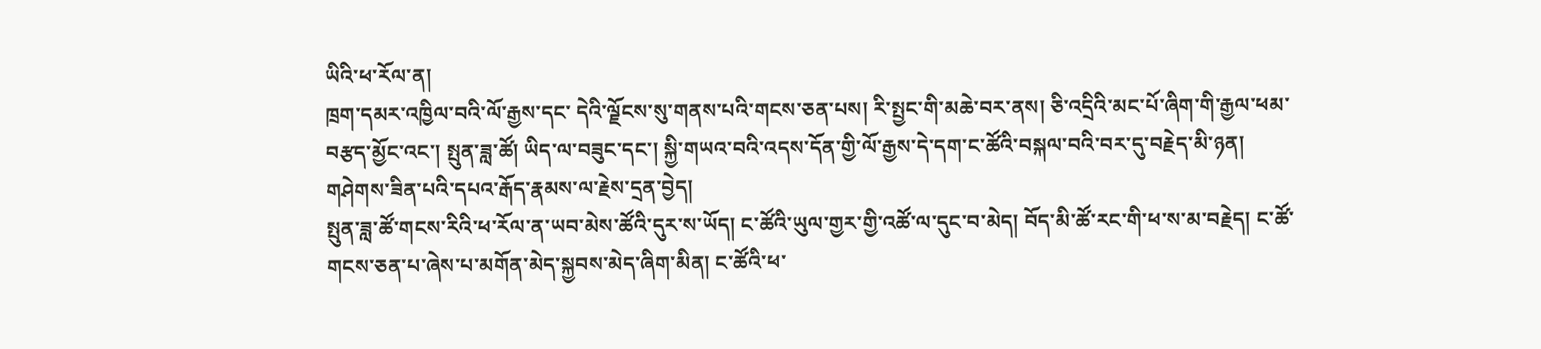ཡིའི་ཕ་རོལ་ན།
ཁྲག་དམར་འཁྱིལ་བའི་ལོ་རྒྱས་དང་ དེའི་ལྗོངས་སུ་གནས་པའི་གངས་ཅན་པས། རི་སྤྱང་གི་མཆེ་བར་ནས། ཅི་འདྲིའི་མང་པོ་ཞིག་གི་རྒྱལ་ཕམ་བརྩད་མྱོང་འང་། སྤུན་ཟླ་ཚོ། ཡིད་ལ་བཟུང་དང་། སྐྱི་གཡའ་བའི་འདས་དོན་གྱི་ལོ་རྒྱས་དེ་དག་ང་ཚོའི་བསྐལ་བའི་བར་དུ་བརྗེད་མི་ཉན། གཤེགས་ཟིན་པའི་དཔའ་རྒོད་རྣམས་ལ་རྗེས་དྲན་བྱེད།
སྤུན་ཟླ་ཚོ་གངས་རིའི་ཕ་རོལ་ན་ཡབ་མེས་ཚོའི་དུར་ས་ཡོད། ང་ཚོའི་ཡུལ་གྱར་གྱི་འཚོ་ལ་དུང་བ་མེད། བོད་མི་ཚོ་རང་གི་ཕ་ས་མ་བརྗེད། ང་ཚོ་གངས་ཅན་པ་ཞེས་པ་མགོན་མེད་སྐྱབས་མེད་ཞིག་མིན། ང་ཚོའི་ཕ་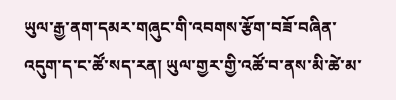ཡུལ་རྒྱ་ནག་དམར་གཞུང་གི་འབགས་རྩོག་བཟོ་བཞིན་འདུག་ད་ང་ཚོ་སད་རན། ཡུལ་གྱར་གྱི་འཚོ་བ་ནས་མི་ཚེ་མ་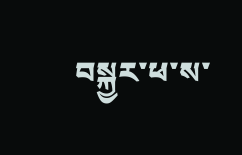བསྐྱར་ཕ་ས་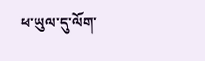ཕ་ཡུལ་དུ་ལོག་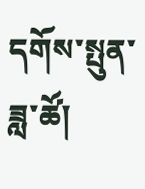དགོས་སྤུན་ཟླ་ཚོ།